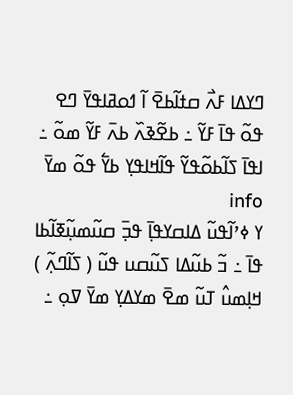ߣߌߡߊ ߓߍ߯ ߛߙߊ߬ߕߐ߫ ߊ߬ ߗߋߥߊߟߌ߫ ߣߐ ߟߋ߬ ߟߊ߫ ߓߌ߬ ߸ ߕߐ߬ߢߍ߰ ߕߍ߫ ߓߌ߬ ߘߋ߬ ߸ ߊߟߊ߫ ߖߊ߬ߕߋ߬ߟߌ߬ ߟߊ߬ߞߊߟߌ߲ ߕߌ߱ ߟߋ߬ ߘߌ߫ info
ߌ ߦߴߊ߬ߟߎ߬ ߡߊߛߌߟߊ߲߫ ߟߏ߲߫ ߛߎ߬ߘߎ߲߬ߧߊ߬ߕߊ ߟߊ߫ ߸ ߏ߬ ߕߎ߬ߡߊ ߖߎ߬ߛߎ ߟߎ߬ ( ߖߊ߬ߣߍ߲߬ ) ߞߊ߲ߘߎ߮ ߠߎ߬ ߘߐ߫ ߘߌߡߌ߲ ߘߌ߫ ߜߋ߲ ߸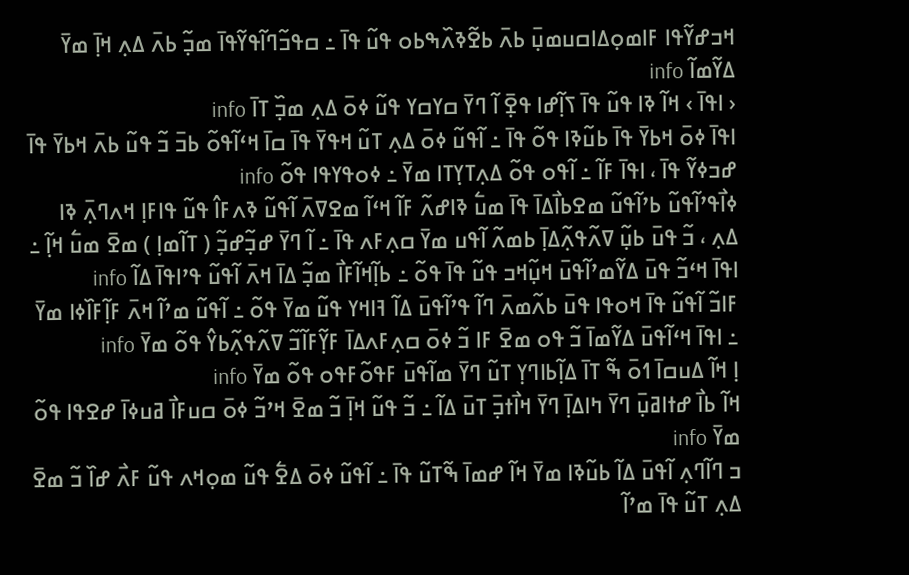ߞߏߝߌ߬ߟߊ ߓߊߘߋ߲ߡߊߛߎߘߎ߲߫ ߕߍ߫ ߕߐ߬ߢߍ߰ߒߕߋ ߟߎ߬ ߟߊ߫ ߸ ߛߟߏ߬ߣߊ߬ߟߌ߬ߟߊ߫ ߘߏ߲߬ ߕߍ߫ ߡߍ߲ ߞߊ߲߫ ߘߌ߫ ߡߌ߬ߘߊ߬ info
‹ ߊߟߊ߫ › ߞߊ߬ ߢߊ ߟߎ߬ ߟߊ߫ ߖߊ߲߬ߝߊ ߟߐ߲߫ ߊ߬ ߣߌ߫ ߛߌߛߌ ߟߎ߬ ߦߋ߫ ߡߍ߲ ߘߏ߲߰ ߠߊ߫ info
ߊߟߊ߫ ߦߋ߫ ߞߕߌ߫ ߟߊ߫ ߕߎ߬ߢߊ ߟߋ߬ ߟߊ߫ ߸ ߊ߬ߟߎ߬ ߦߋ߫ ߡߍ߲ ߠߎ߬ ߞߟߌ߫ ߟߊ߫ ߛߊ߫ ߞߵߊ߬ߟߋ߬ ߕߏ߫ ߏ߬ ߟߎ߬ ߕߍ߫ ߞߕߌ߫ ߟߊ߫ ߝߏߦߌ߬ ߟߊ߫ ، ߊߟߊ߫ ߓߊ߬ ߸ ߊ߬ߟߋ ߟߋ߬ ߡߍ߲ߠߌ߲ߠߊ ߘߌ߫ ߸ ߦߋߟߌߟߊ ߟߋ߬ info
ߦߊ߯ߟߴߊ߬ߟߎ߬ ߕߴߊ߬ߟߎ߬ ߘߐߕߊ߯ߡߊ߫ ߟߊ߫ ߘߎ߱ ߢߊߝߍ߬ ߓߊ߬ ߞߵߊ߬ ߘߐߜߍ߫ ߊ߬ߟߎ߬ ߢߍߓߊ߮ ߟߎ߬ ߟߊߓߊ߲ ߞߍߣߍ߲߫ ߢߊ ߡߍ߲ ، ߏ߬ ߟߎ߫ ߕߎ߲߬ ߜߍ߬ߟߍ߲߬ߡߊ߲߫ ߕߘߍ߬ ߊ߬ߟߎ ߘߌ߫ ߛߍ߲ߓߍ ߟߊ߫ ߸ ߊ߬ ߣߌ߫ ߝߏ߲߬ߝߏ߲߬ ( ߠߊ߬ߘߊ߲ ) ߘߐ߫ ߘߎ߱ ߞߊ߲߬ ߸ ߊߟߊ߫ ߞߵߏ߬ ߟߎ߫ ߡߌ߬ߘߴߊ߬ߟߎ߫ ߞߎ߲߬ߞߏ ߟߎ߬ ߟߊ߫ ߟߋ߬ ߸ ߕߊ߲߬ߞߊ߬ߓߊ߯ ߘߏ߲߬ ߡߊ߫ ߞߍ߫ ߊ߬ߟߎ߬ ߟߴߊߟߊ߫ ߡߊ߬ info
ߓߊߏ߬ ߊ߬ߟߎ߬ ߟߊ߫ ߞߋߟߊ ߟߎ߫ ߕߍ߬ߘߍ߫ ߣߊ߬ ߟߴߊ߬ߟߎ߫ ߡߊ߬ ߔߊߞߌ ߟߎ߬ ߘߌ߫ ߟߋ߬ ߸ ߊ߬ߟߎ߬ ߘߴߊ߬ ߞߍ߫ ߓߊ߲߬ߓߊ߰ߦߊ ߘߌ߫ ߸ ߊߟߊ߫ ߞߵߊ߬ߟߎ߫ ߡߌ߬ߘߊ߫ ߏ߬ ߟߋ ߘߐ߫ ߓߊ ߏ߬ ߦߋ߫ ߛߍ߲ߓߍߡߊ߫ ߓߌ߲߬ߓߊ߬ߏ߬ ߜߍ߬ߟߍ߲߬ߕߌ߮ ߟߋ߬ ߘߌ߫ info
ߊ߲ ߞߊ߬ ߡߎߛߊ߫ ߗߋ߫ ߒ߬ ߠߊ߫ ߡߊ߲߬ߕߊߣߌ߲ ߠߎ߬ ߣߌ߫ ߘߊ߬ߟߎ߫ ߓߟߋ߬ߓߟߋ ߟߋ߬ ߘߌ߫ info
ߞߊ߬ ߕߊ߯ ߝߙߊߥߎ߲߫ ߣߌ߫ ߤߊߡߊ߲߫ ߣߌ߫ ߞߊ߯ߙߏ߲߫ ߠߎ߫ ߡߊ߬ ߸ ߏ߬ ߟߎ߬ ߞߊ߲߫ ߏ߬ ߘߐ߫ ߞߴߏ߬ ߦߋ߫ ߛߎߓߊ߯ ߥߎߦߊ߫ ߝߐߟߊ ߟߋ߬ ߘߌ߫ info
ߏ ߣߊ߬ߣߍ߲ ߊ߬ߟߎ߫ ߡߊ߬ ߕߎ߬ߢߊ ߘߌ߫ ߞߊ߬ ߝߘߊ߫ ߒ߬ߠߎ߬ ߟߊ߫ ߸ ߊ߬ߟߎ߬ ߦߋ߫ ߡߐ߱ ߟߎ߬ ߘߋ߲ߞߍ ߟߎ߬ ߓߍ߯ ߝߊ߰ ߏ߬ ߘߐ߫ ߡߍ߲ ߠߎ߬ ߟߊ߫ ߘߴߊ߬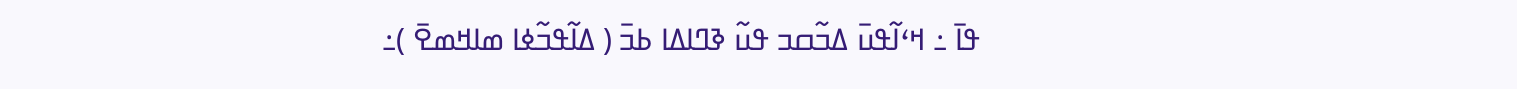ߟߊ߫ ߸ ߞߵߊ߬ߟߎ߫ ߡߏ߬ߛߏ ߟߎ߬ ߢߣߊߡߊ ߕߏ߫ ( ߡߊ߬ߟߏ߬ߦߊ ߘߊߞߘߐ߫ )߸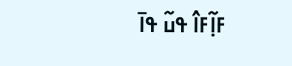ߓߊ߲߬ߓߊ߮ ߟߎ߬ ߟߊ߫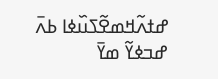ߝߙߍ߬ߞߘߐ߬ߖߎ߰ߦߊ ߕߍ߫ ߝߏߦߌ߬ ߘߌ߫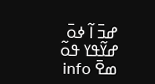ߝߏ߫ ߊ߬ ߦߋ߫ ߝߌ߬ߟߌ ߟߋ߬ ߘߐ߫ info